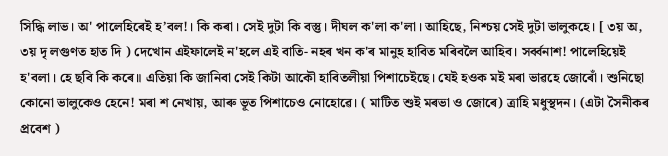সিদ্ধি লাভ। অ' পালেহিৰেই হ’বল!। কি কৰা। সেই দুটা কি বস্তু। দীঘল ক'লা ক'লা। আহিছে, নিশ্চয় সেই দুটা ভালুকহে। [ ৩য় অ, ৩য় দৃ লগুণত হাত দি ) দেখোন এইফালেই ন'হলে এই বাতি- নহৰ খন ক'ৰ মানুহ হাবিত মৰিবলৈ আহিব। সৰ্ব্বনাশ! পালেহিয়েই হ'বলা। হে ছবি কি কৰে॥ এতিয়া কি জানিবা সেই কিটা আকৌ হাবিতলীয়া পিশাচেইছে। যেই হওক মই মৰা ভাৱহে জোৰোঁ। শুনিছো কোনো ভালুকেও হেনে! মৰা শ নেখায়, আৰু ভূত পিশাচেও নোহোৱে। ( মাটিত শুই মৰভা ও জোৰে) ত্ৰাহি মধুস্থদন। (এটা সৈনীকৰ প্ৰবেশ )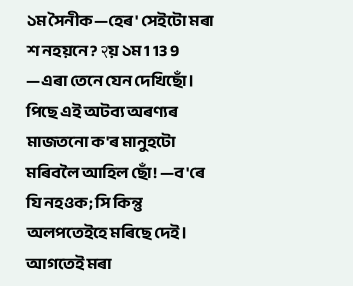১ম সৈনীক—হেৰ' সেইটো মৰা শ নহয়নে? २য় ১ম 1 13 9 —এৰা তেনে যেন দেখিছোঁ। পিছে এই অটব্য অৰণ্যৰ মাজতনো ক'ৰ মানুহটো মৰিবলৈ আহিল ছোঁ! —ব'ৰে যি নহওক; সি কিন্তু অলপতেইহে মৰিছে দেই। আগতেই মৰা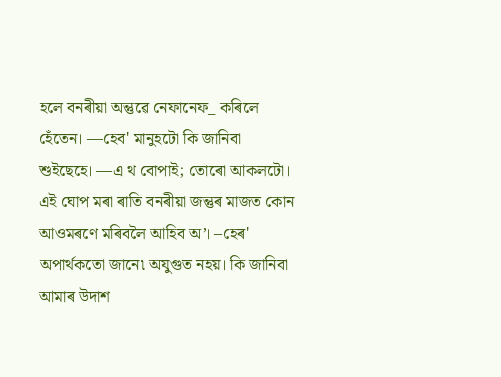হলে বনৰীয়া অন্তুৱে নেফানেফ_ কৰিলে হেঁতেন। —হেব' মানুহটো কি জানিবা শুইছেহে। —এ থ বোপাই; তোৰো আকলটো। এই ঘোপ মৰা ৰাতি বনৰীয়া জন্তুৰ মাজত কোন আওমৰণে মৰিবলৈ আহিব অ’। –হেৰ' অপাৰ্থকতো জানে৷ অযুগুত নহয়। কি জানিবা আমাৰ উদাশ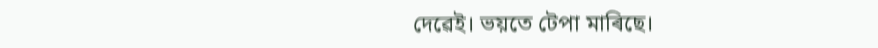দেৱেই। ভয়তে টেপা মাৰিছে।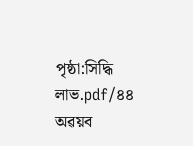পৃষ্ঠা:সিদ্ধি লাভ.pdf/৪৪
অৱয়ব